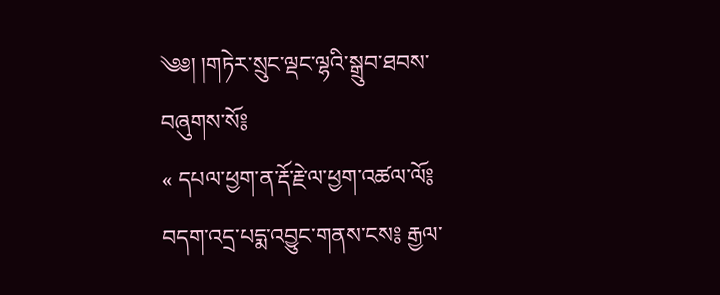༄༅། །གཏེར་སྲུང་ལྡང་ལྷའི་སྒྲུབ་ཐབས་བཞུགས་སོ༔
« དཔལ་ཕྱག་ན་རྡོ་རྗེ་ལ་ཕྱག་འཚལ་ལོ༔ བདག་འདྲ་པདྨ་འབྱུང་གནས་ངས༔ རྒྱལ་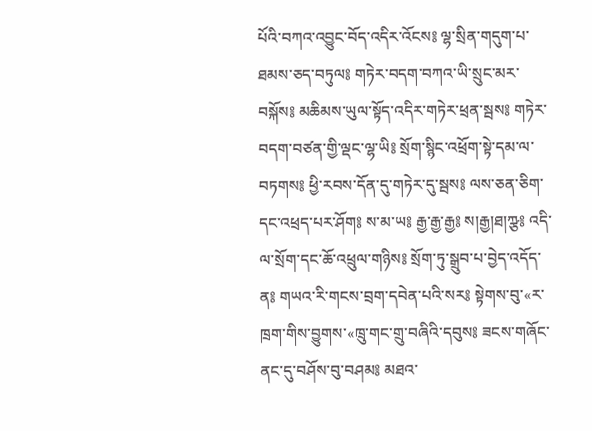པོའི་བཀའ་འབྱུང་བོད་འདིར་འོངས༔ ལྷ་སྲིན་གདུག་པ་ཐམས་ཅད་བཏུལ༔ གཏེར་བདག་བཀའ་ཡི་སྲུང་མར་བསྐོས༔ མཆིམས་ཡུལ་སྟོད་འདིར་གཏེར་ཕྲན་སྦས༔ གཏེར་བདག་བཙན་གྱི་ལྡང་ལྷ་ཡི༔ སྲོག་སྙིང་འཕྲོག་སྟེ་དམ་ལ་བཏགས༔ ཕྱི་རབས་དོན་དུ་གཏེར་དུ་སྦས༔ ལས་ཅན་ཅིག་དང་འཕྲད་པར་ཤོག༔ ས་མ་ཡ༔ རྒྱ་རྒྱ་རྒྱ༔ ས།རྒྱ།ཐ།ཀྩ༔ འདི་ལ་སྲོག་དང་ཆོ་འཕྲུལ་གཉིས༔ སྲོག་ཏུ་སྒྲུབ་པ་བྱེད་འདོད་ན༔ གཡའ་རི་གངས་བྲག་དབེན་པའི་སར༔ སྟེགས་བུ་«ར་ཁྲག་གིས་བྱུགས་«ཁྲུ་གང་གྲུ་བཞིའི་དབུས༔ ཟངས་གཞོང་ནང་དུ་བཤོས་བུ་བཤམ༔ མཐའ་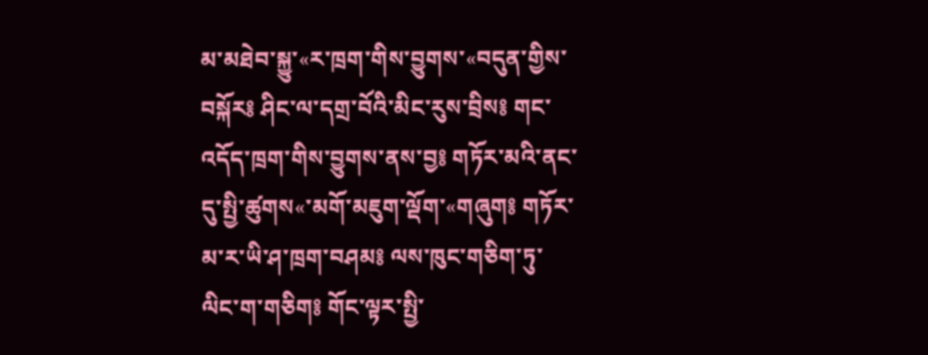མ་མཐེབ་སྐྱུ་«ར་ཁྲག་གིས་བྱུགས་«བདུན་གྱིས་བསྐོར༔ ཤིང་ལ་དགྲ་བོའི་མིང་རུས་བྲིས༔ གང་འདོད་ཁྲག་གིས་བྱུགས་ནས་བྱ༔ གཏོར་མའི་ནང་དུ་སྤྱི་ཚུགས«་མགོ་མཇུག་ལྡོག་«གཞུག༔ གཏོར་མ་ར་ཡི་ཤ་ཁྲག་བཤམ༔ ལས་ཁུང་གཅིག་ཏུ་ལིང་ག་གཅིག༔ གོང་ལྟར་སྤྱི་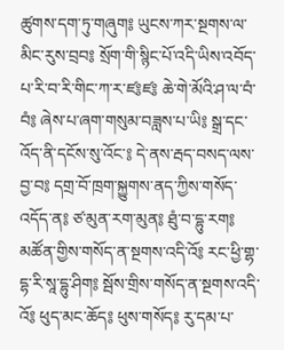ཚུགས་དག་ཏུ་གཞུག༔ ཡུངས་ཀར་སྔགས་ལ་མིང་རུས་བྲབ༔ སྲོག་གི་སྙིང་པོ་འདི་ཡིས་འབོད་པ་རི་བ་རི་གིང་ཀ་ར་ཛ༔ཛ༔ ཆེ་གེ་མོའི་ཤ་ལ་བཾ་བཾ༔ ཞེས་པ་ཞག་གསུམ་བཟླས་པ་ཡི༔ སྒྲ་དང་འོད་ནི་དངོས་སུ་འོང་༔ དེ་ནས་རྦད་བསད་ལས་བྱ་བ༔ དགྲ་བོ་ཁྲག་སྐྱུགས་ནད་ཀྱིས་གསོད་འདོད་ན༔ ཙ་མུན་རག་མུན༔ ཐུཾ་བ་དྷུ་རག༔ མཚོན་གྱིས་གསོད་ན་སྔགས་འདི་འོ༔ རང་ཕྱི་གྷ་དྷ་རི་སཱ་དྷུ་ཤིག༔ སྦོས་གྲིས་གསོད་ན་སྔགས་འདི་འོ༔ ཕུད་མང་ཆོད༔ ཕུས་གསོད༔ རུ་དམ་པ་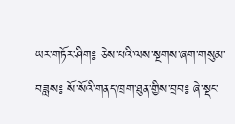ཡར་གཏོར་ཤིག༔ ཅེས་པའི་ལས་སྔགས་ཞག་གསུམ་བཟླས༔ སོ་སོའི་གནད་ཁྲག་ཐུན་གྱིས་བྲབ༔ ཞེ་སྡང་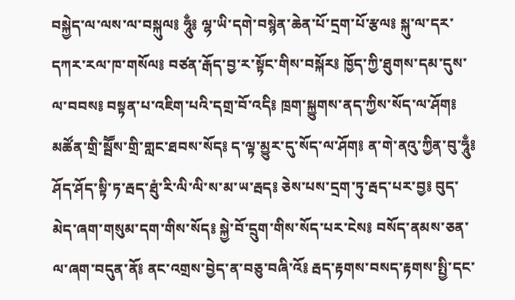བསྐྱེད་ལ་ལས་ལ་བསྐུལ༔ ཧཱུྃ༔ ལྷ་ཡི་དགེ་བསྙེན་ཆེན་པོ་དྲག་པོ་རྩལ༔ སྐུ་ལ་དར་དཀར་རལ་ཁ་གསོལ༔ བཙན་རྒོད་བྱ་ར་སྟོང་གིས་བསྐོར༔ ཁྱོད་ཀྱི་ཐུགས་དམ་དུས་ལ་བབས༔ བསྟན་པ་འཇིག་པའི་དགྲ་བོ་འདི༔ ཁྲག་སྐྱུགས་ནད་ཀྱིས་སོད་ལ་ཤོག༔ མཚོན་གྲི་སྦཽས་གྲི་གླང་ཐབས་སོད༔ ད་ལྟ་མྱུར་དུ་སོད་ལ་ཤོག༔ ན་གེ་ནའུ་ཀྱིན་བུ་ཧཱུྃ༔ ཤོད་ཤོད་སྟི་ཏ་རྦད་ཐུཾ་རི་ལི་ལི་ས་མ་ཡ་རྦད༔ ཅེས་པས་དྲག་ཏུ་རྦད་པར་བྱ༔ བུད་མེད་ཞག་གསུམ་དག་གིས་སོད༔ སྐྱེ་བོ་དྲུག་གིས་སོད་པར་ངེས༔ བསོད་ནམས་ཅན་ལ་ཞག་བདུན་ནོ༔ ནང་འགྲས་བྱེད་ན་བཅུ་བཞི་འོ༔ རྦད་རྟགས་བསད་རྟགས་སྤྱི་དང་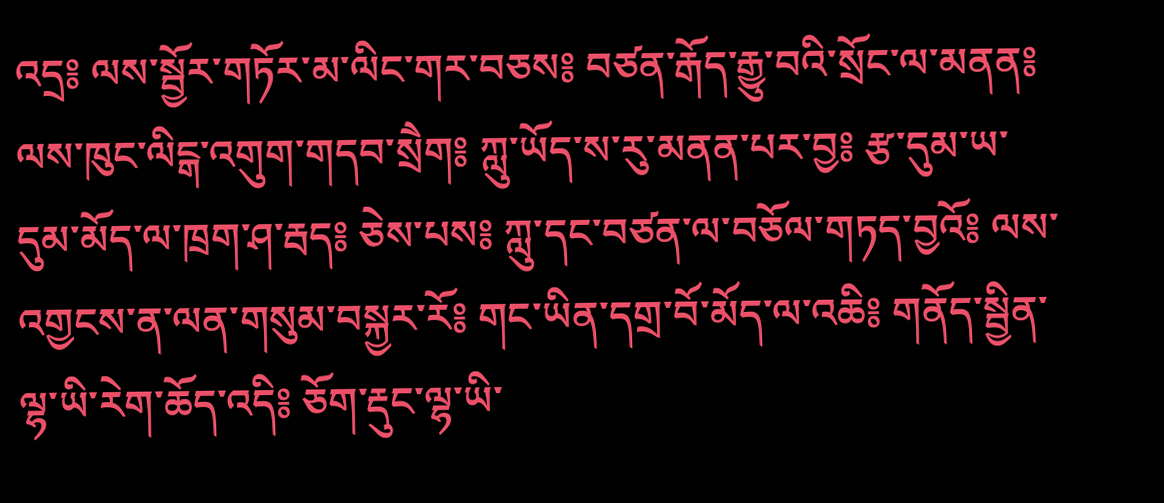འདྲ༔ ལས་སྦྱོར་གཏོར་མ་ལིང་གར་བཅས༔ བཙན་རྒོད་རྒྱུ་བའི་སྲོང་ལ་མནན༔ ལས་ཁུང་ལིངྒ་འགུག་གདབ་སྲཻག༔ ཀླུ་ཡོད་ས་རུ་མནན་པར་བྱ༔ རྩ་དུམ་ཡ་དུམ་མོད་ལ་ཁྲག་ཤ་རྦད༔ ཅེས་པས༔ ཀླུ་དང་བཙན་ལ་བཅོལ་གཏད་བྱའོ༔ ལས་འགྱངས་ན་ལན་གསུམ་བསྐྱར་རོ༔ གང་ཡིན་དགྲ་བོ་མོད་ལ་འཆི༔ གནོད་སྦྱིན་ལྷ་ཡི་རེག་ཆོད་འདི༔ ཅོག་རྡུང་ལྷ་ཡི་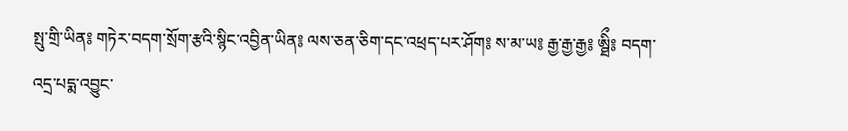སྤུ་གྲི་ཡིན༔ གཏེར་བདག་སྲོག་རྩའི་སྙིང་འབྱིན་ཡིན༔ ལས་ཅན་ཅིག་དང་འཕྲད་པར་ཤོག༔ ས་མ་ཡ༔ རྒྱ་རྒྱ་རྒྱ༔ ཨྠིྀ༔ བདག་འདྲ་པདྨ་འབྱུང་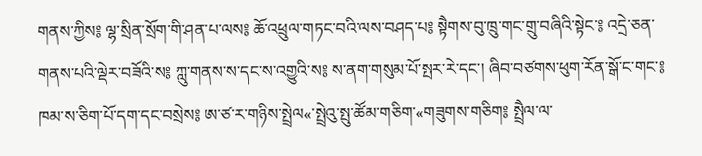གནས་ཀྱིས༔ ལྷ་སྲིན་སྲོག་གི་ཤན་པ་ལས༔ ཆོ་འཕྲུལ་གཏང་བའི་ལས་བཤད་པ༔ སྟཻགས་བུ་ཁྲུ་གང་གྲུ་བཞིའི་སྟེང་༔ འདྲེ་ཅན་གནས་པའི་ལྡེར་བཟོའི་ས༔ ཀླུ་གནས་ས་དང་ས་འགྱུའི་ས༔ ས་ནག་གསུམ་པོ་སྤར་རེ་དང་། ཞིབ་བཙགས་ཕུག་རོན་སྒོ་ང་གང་༔ ཁམ་ས་ཅིག་པོ་དག་དང་བསྲེས༔ ཨ་ཙ་ར་གཉིས་སྤྲེལ«་སྤྲེའུ་སྤུ་ཚོམ་གཅིག་«གཟུགས་གཅིག༔ སྤྲཻལ་ལ་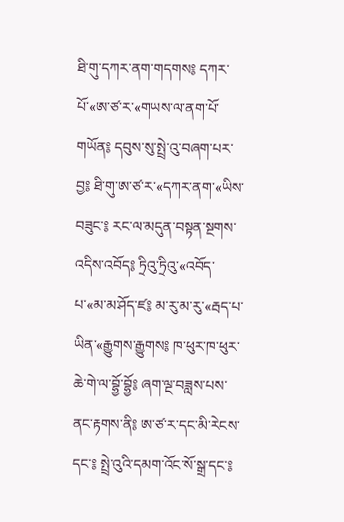ཐི་གུ་དཀར་ནག་གདགས༔ དཀར་པོ་«ཨ་ཙ་ར་«གཡས་ལ་ནག་པོ་གཡོན༔ དབུས་སུ་སྤྲེ་འུ་བཞག་པར་བྱ༔ ཐི་གུ་ཨ་ཙ་ར་«དཀར་ནག་«ཡིས་བཟུང་༔ རང་ལ་མདུན་བསྟན་སྔགས་འདིས་འབོད༔ ཏྲིའུ་ཏྲིའུ་«འབོད་པ་«མ་མ་ཤོད་ཛ༔ མ་རུ་མ་རུ་«རྦད་པ་ཡིན་«རྒྱུགས་རྒྱུགས༔ ཁ་ཕུར་ཁ་ཕུར་ཆེ་གེ་ལ་བྷྱོ་བྷྱོ༔ ཞག་ལྔ་བཟླས་པས་ནང་རྟགས་ནི༔ ཨ་ཙ་ར་དང་མི་རེངས་དང་༔ སྤྲེ་འུའི་དམག་འོང་སོ་སྒྲ་དང་༔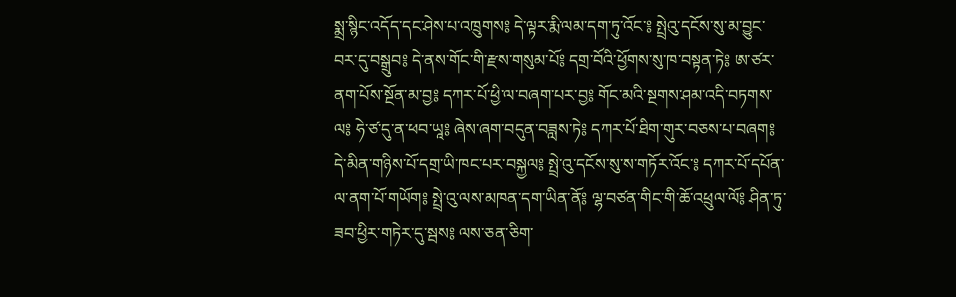སྨྲ་སྙིང་འདོད་དང་ཤེས་པ་འཁྲུགས༔ དེ་ལྟར་རྨི་ལམ་དག་ཏུ་འོང་༔ སྤྲེའུ་དངོས་སུ་མ་བྱུང་བར་དུ་བསྒྲུབ༔ དེ་ནས་གོང་གི་རྫས་གསུམ་པོ༔ དགྲ་བོའི་ཕྱོགས་སུ་ཁ་བསྟན་ཏེ༔ ཨ་ཙར་ནག་པོས་སྔོན་མ་བྱ༔ དཀར་པོ་ཕྱི་ལ་བཞག་པར་བྱ༔ གོང་མའི་སྔགས་ཤམ་འདི་བཏགས་ལ༔ ཧེ་ཙ་དུ་ན་ཕབ་ཡཱ༔ ཞེས་ཞག་བདུན་བཟླས་ཏེ༔ དཀར་པོ་ཐིག་གུར་བཅས་པ་བཞག༔ དེ་མིན་གཉིས་པོ་དགྲ་ཡི་ཁང་པར་བསྐྱལ༔ སྤྲེ་འུ་དངོས་སུ་ས་གཏོར་འོང་༔ དཀར་པོ་དཔོན་ལ་ནག་པོ་གཡོག༔ སྤྲེ་འུ་ལས་མཁན་དག་ཡིན་ནོ༔ ལྷ་བཙན་གིང་གི་ཆོ་འཕྲུལ་ལོ༔ ཤིན་ཏུ་ཟབ་ཕྱིར་གཏེར་དུ་སྦས༔ ལས་ཅན་ཅིག་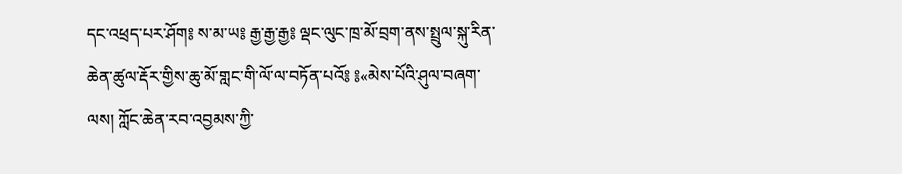དང་འཕྲད་པར་ཤོག༔ ས་མ་ཡ༔ རྒྱ་རྒྱ་རྒྱ༔ ལྡང་ལུང་ཁྲ་མོ་བྲག་ནས་སྤྲུལ་སྐུ་རིན་ཆེན་ཚུལ་རྡོར་གྱིས་ཆུ་མོ་གླང་གི་ལོ་ལ་བཏོན་པའོ༔ ༔«མེས་པོའི་ཤུལ་བཞག་ལས། ཀློང་ཆེན་རབ་འབྱམས་ཀྱི་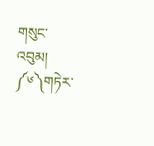གསུང་འབུམ། ༼༦༽གཏེར་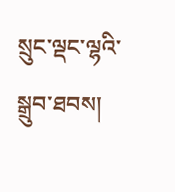སྲུང་ལྡང་ལྷའི་སྒྲུབ་ཐབས།